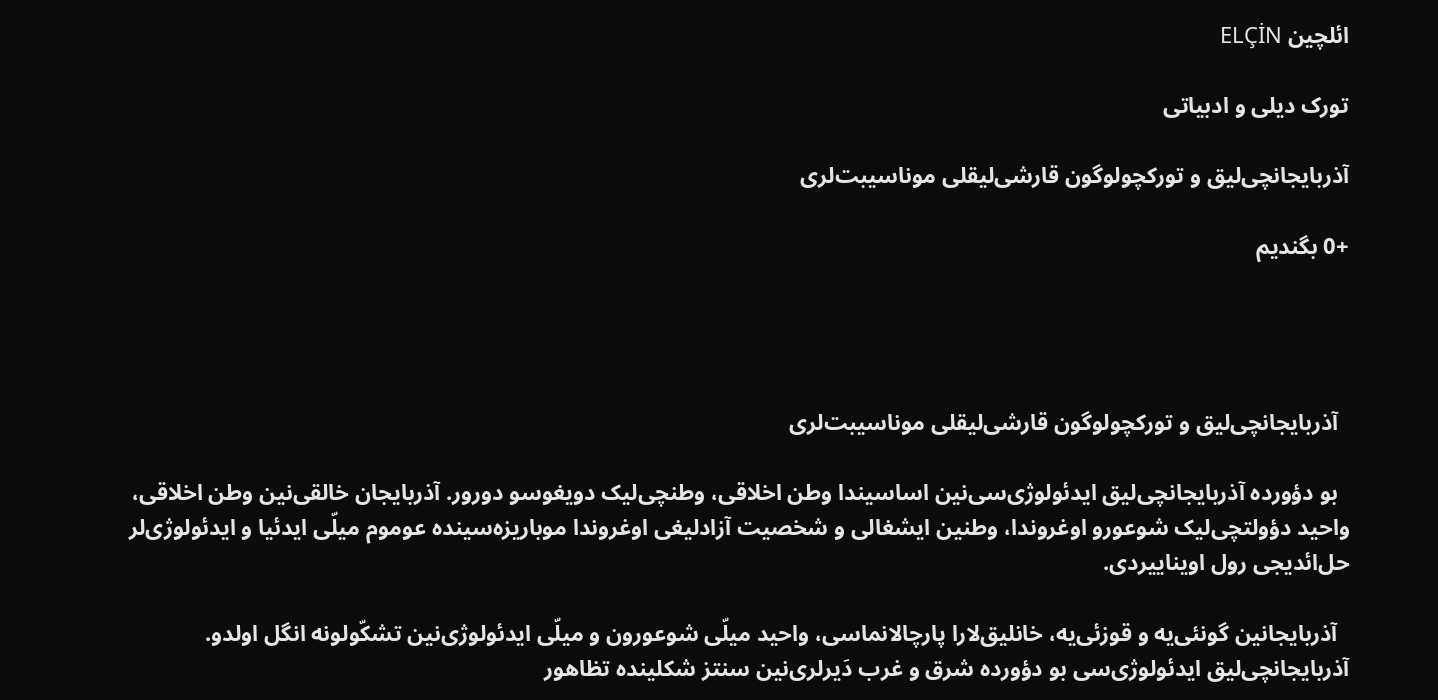ائلچین ELÇİN

تورک دیلی و ادبیاتی

آذربایجانچی‌لیق و تورکچولوگون قارشی‌لیقلی موناسیبت‌لری

+0 بگندیم




  آذربایجانچی‌لیق و تورکچولوگون قارشی‌لیقلی موناسیبت‌لری

  بو دؤورده آذربایجانچی‌لیق ایدئولوژی‌سی‌نین اساسیندا وطن اخلاقی، وطنچی‌لیک دویغوسو دورور. آذربایجان خالقی‌نین وطن اخلاقی، واحید دؤولتچی‌لیک شوعورو اوغروندا، وطنین ایشغالی و شخصیت آزادلیغی اوغروندا موباریزه‌سینده عوموم میلّی ایدئیا و ایدئولوژی‌‌لر حل‌‌ائدیجی رول اویناییردی.

  آذربایجانین گونئی‌یه و قوزئی‌یه، خانلیق‌لارا پارچالانماسی، واحید میلّی شوعورون و میلّی ایدئولوژی‌‌نین تشکّولونه انگل اولدو. آذربایجانچی‌لیق ایدئولوژی‌سی بو دؤورده شرق و غرب دَیرلری‌نین سنتز شکلینده تظاهور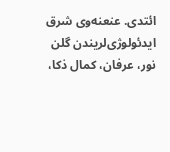ائتدی. عنعنه‌وی شرق ایدئولوژی‌لریندن گلن نور، عرفان، کمال ذکا،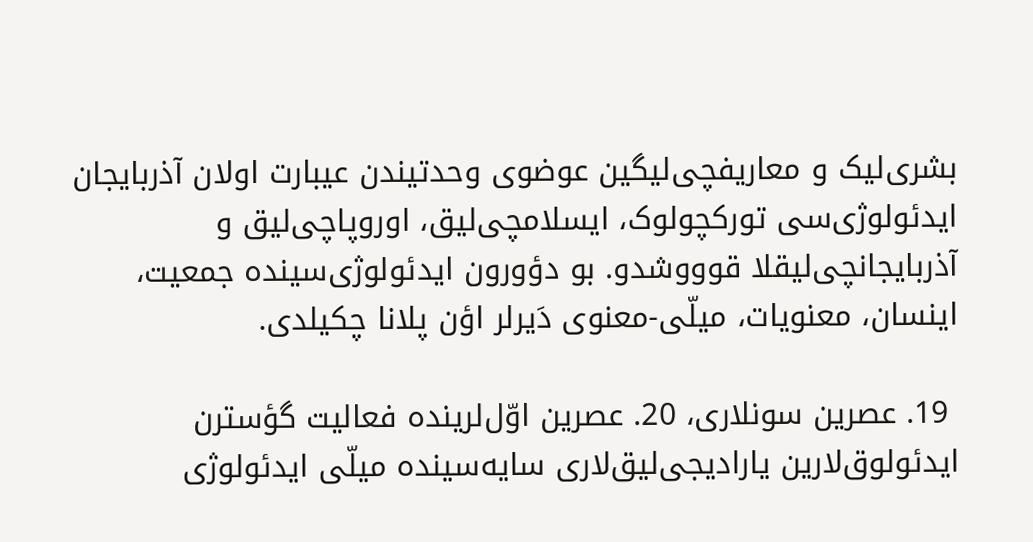بشری‌لیک و معاریفچی‌لیگین عوضوی وحدتیندن عیبارت اولان آذربایجان ایدئولوژی‌سی تورکچولوک، ایسلامچی‌لیق، اوروپاچی‌لیق و آذربایجانچی‌لیقلا قوووشدو. بو دؤورون ایدئولوژی‌سینده جمعیت، اینسان، معنویات، میلّی-معنوی دَیرلر اؤن پلانا چکیلدی.

 19. عصرین سونلاری، 20. عصرین اوّل‌لرینده فعالیت گؤسترن ایدئولوق‌لارین یارادیجی‌لیق‌لاری سایه‌سینده میلّی ایدئولوژی‌‌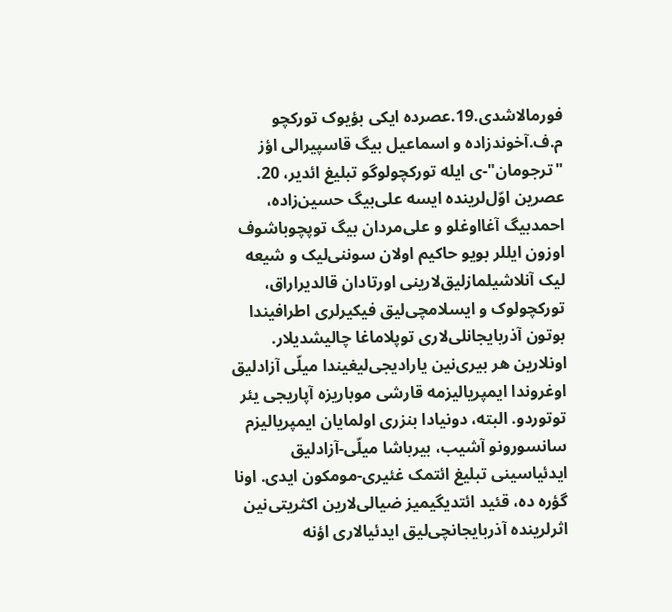فورمالاشدی.19.عصرده ایکی بؤیوک تورکچو م.ف.آخوندزاده و اسماعیل بیگ قاسپیرالی اؤز  "ترجومان"-ی ایله تورکچولوگو تبلیغ ائدیر، 20. عصرین اوّل‌لرینده ایسه علی‌بیگ حسین‌زاده، احمد‌بیگ آغااوغلو و علی‌مردان بیگ توپچوباشوف اوزون ایللر بویو حاکیم اولان سوننی‌لیک و شیعه لیک آنلاشیلمازلیق‌لارینی اورتادان قالدیراراق، تورکچولوک و ایسلامچی‌لیق فیکیرلری اطرافیندا بوتون آذربایجانلی‌لاری توپلاماغا چالیشدیلار. اونلارین هر بیری‌نین یارادیجی‌لیغیندا میلّی آزادلیق اوغروندا ایمپریالیزمه قارشی موباریزه آپاریجی یئر توتوردو. البته، دونیادا بنزری اولمایان ایمپریالیزم سانسورونو آشیب، بیرباشا میلّی-آزادلیق ایدئیاسینی تبلیغ ائتمک غئیری-مومکون ایدی. اونا گؤره ده، قئید ائتدیگیمیز ضیالی‌لارین اکثریتی‌نین اثرلرینده آذربایجانچی‌لیق ایدئیالاری اؤنه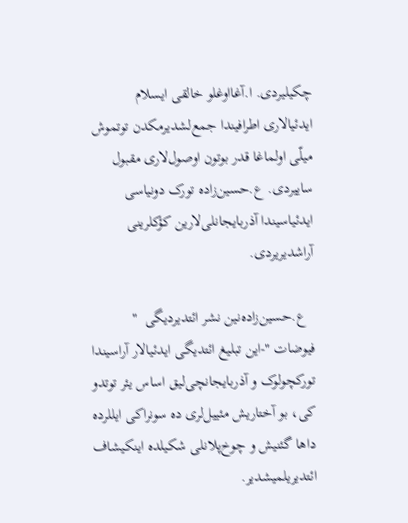چکیلیردی. ا.آغااوغلو خالقی ایسلام ایدئیالاری اطرافیندا جمع‌لشدیرمکدن توتموش میلّی اولماغا قدر بوتون اوصول‌لاری مقبول ساییردی. ع.حسین‌زاده تورک دونیاسی ایدئیاسیندا آذربایجانلی‌لارین کؤکلرینی آراشدیریردی.

  ع.حسین‌زاده‌نین نشر ائتدیردیگی  " فیوضات "-این تبلیغ ائتدیگی ایدئیالار آراسیندا تورکچولوک و آذربایجانچی‌لیق اساس یئر توتدو کی، بو آختاریش مئییل‌لری ده سونراکی ایللرده داها گئنیش و چوخ‌پلانلی شکیلده اینکیشاف ائتدیریلمیشدیر.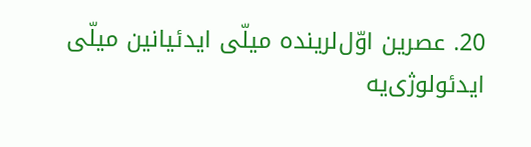20. عصرین اوّل‌لرینده میلّی ایدئیانین میلّی ایدئولوژی‌‌یه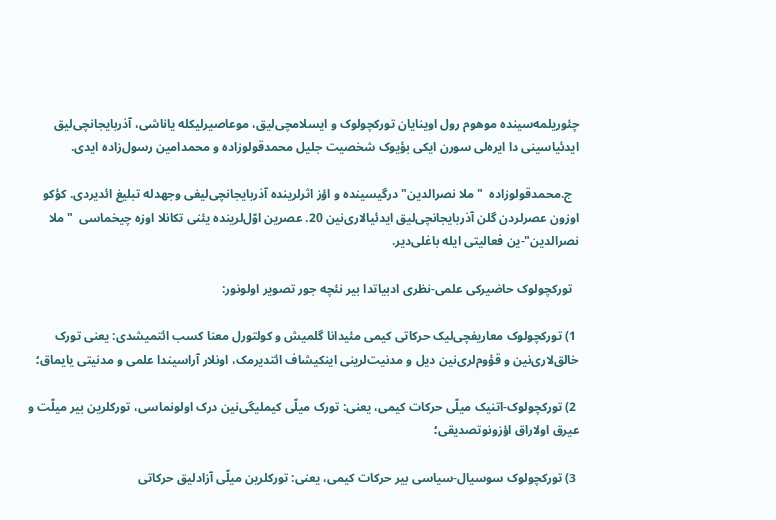چئوریلمه‌سینده موهوم رول اوینایان تورکچولوک و ایسلامچی‌لیق، موعاصیرلیکله یاناشی، آذربایجانچی‌لیق ایدئیاسینی دا ایره‌لی سورن ایکی بؤیوک شخصیت جلیل محمدقولوزاده و محمدامین رسول‌زاده ایدی.

  ج.محمدقولوزاده  "ملا نصرالدین" درگیسینده و اؤز اثرلرینده آذربایجانچی‌لیغی وجهدله تبلیغ ائدیردی. کؤکو اوزون عصرلردن گلن آذربایجانچی‌لیق ایدئیالاری‌نین 20. عصرین اوّل‌لرینده یئنی تکانلا اوزه چیخماسی  "ملا نصرالدین"-ین فعالیتی ایله باغلی‌دیر.

  تورکچولوک حاضیرکی علمی-نظری ادبیاتدا بیر نئچه جور تصویر اولونور:

 1) تورکچولوک معاریفچی‌لیک حرکاتی کیمی مئیدانا گلمیش و کولتورل معنا کسب ائتمیشدی: یعنی تورک خالق‌لاری‌نین و قؤوم‌لری‌نین دیل و مدنیت‌لرینی اینکیشاف ائتدیرمک، اونلار آراسیندا علمی و مدنیتی یایماق؛

 2) تورکچولوک-اتنیک میلّی حرکات کیمی، یعنی: تورک میلّی کیملیگی‌نین درک اولونماسی، تورکلرین بیر میلّت و عیرق اولاراق اؤزونوتصدیقی؛

 3) تورکچولوک سوسیال-سیاسی بیر حرکات کیمی، یعنی: تورکلرین میلّی آزادلیق حرکاتی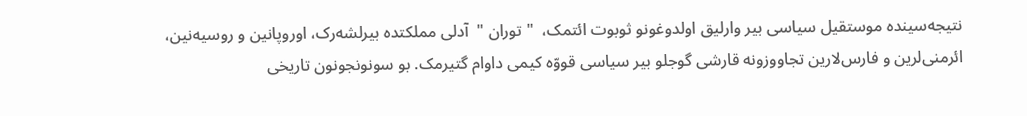نتیجه‌سینده موستقیل سیاسی بیر وارلیق اولدوغونو ثوبوت ائتمک،  " توران "  آدلی مملکتده بیرلشه‌رک، اوروپانین و روسیه‌نین، ائرمنی‌لرین و فارس‌لارین تجاووزونه قارشی گوجلو بیر سیاسی قووّه کیمی داوام گتیرمک. بو سونونجونون تاریخی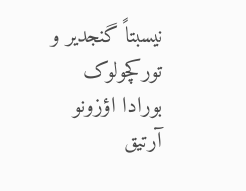نیسبتاً گنجدیر و تورکچولوک بورادا اؤزونو آرتیق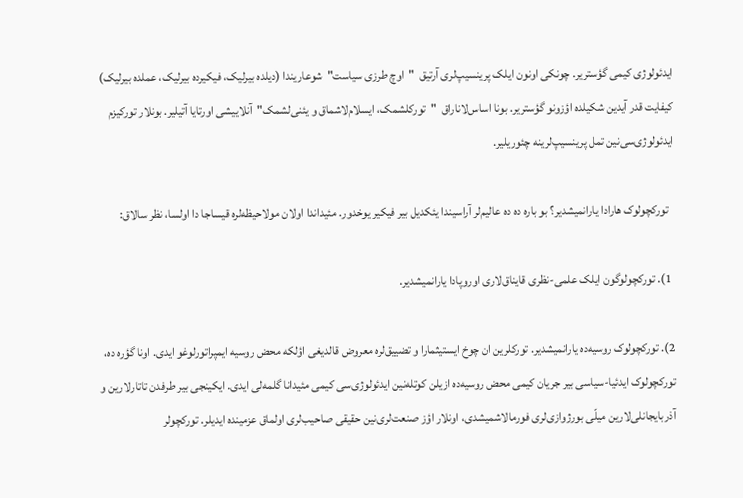ایدئولوژی‌‌ کیمی گؤستریر. چونکی اونون ایلک پرینسیپ‌لری آرتیق  "اوچ طرزی سیاست‌"  شوعاریندا (دیلده بیرلیک، فیکیرده بیرلیک، عملده بیرلیک) کیفایت قدر آیدین شکیلده اؤزونو گؤستریر. بونا اساس‌لاناراق  "تورکلشمک، ایسلام‌لاشماق و یئنی‌لشمک‌"  آنلاییشی اورتایا آتیلیر. بونلار تورکیزم ایدئولوژی‌سی‌نین تمل پرینسیپ‌لرینه چئوریلیر.

  تورکچولوک هارادا یارانمیشدیر؟ بو باره ده ده عالیم‌لر آراسیندا یئکدیل بیر فیکیر یوخدور. مئیداندا اولان مولاحیظه‌لره قیساجا دا اولسا، نظر سالاق:

 1). تورکچولوگون ایلک علمی-نظری قایناق‌لاری اوروپادا یارانمیشدیر.

2). تورکچولوک روسیه‌ده یارانمیشدیر. تورکلرین ان چوخ ایستیثمارا و تضییق‌لره معروض قالدیغی اؤلکه محض روسیه ایمپراتورلوغو ایدی. اونا گؤره ده، تورکچولوک ایدئیا-سیاسی بیر جریان کیمی محض روسیه‌ده ازیلن کوتله‌نین ایدئولوژی‌سی کیمی مئیدانا گلمه‌لی ایدی. ایکینجی بیر طرفدن تاتارلارین و آذربایجانلی‌لارین میلّی بورژوازی‌لری فورمالاشمیشدی، اونلار اؤز صنعت‌لری‌نین حقیقی صاحیب‌لری اولماق عزمینده ایدیلر. تورکچولر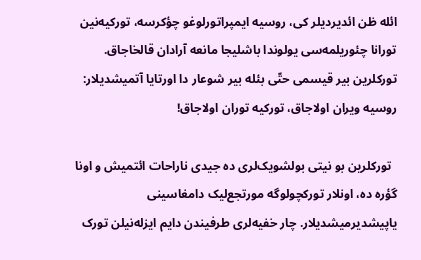ائله ظن ائدیردیلر کی، روسیه ایمپراتورلوغو چؤکرسه، تورکیه‌نین تورانا چئوریلمه‌سی یولوندا باشلیجا مانعه آرادان قالخاجاق. تورکلرین بیر قیسمی حتّی بئله بیر شوعار دا اورتایا آتمیشدیلار: روسیه ویران اولاجاق، تورکیه توران اولاجاق!

  تورکلرین بو نیتی بولشویک‌لری ده جیدی ناراحات ائتمیش و اونا گؤره ده، اونلار تورکچولوگه مورتجع‌لیک دامغاسینی یاپیشدیرمیشدیلار. چار خفیه‌لری طرفیندن دایم ایزله‌نیلن تورک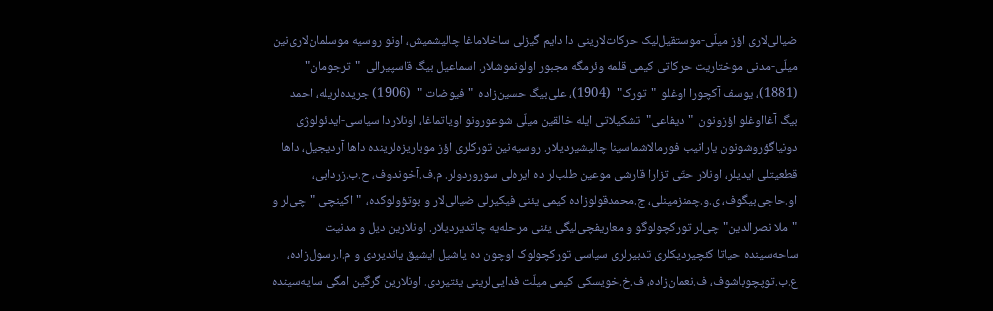ضیالی‌لاری اؤز میلّی-موستقیل‌لیک حرکات‌لارینی دا دایم گیزلی ساخلاماغا چالیشمیش، اونو روسیه موسلمان‌لاری‌نین میلّی-مدنی موختاریت حرکاتی کیمی قلمه وئرمگه مجبور اولونموشلار. اسماعیل بیگ قاسپیرالی  "ترجومان‌"  (1881)، یوسف آکچورا اوغلو  "تورک‌"  (1904)، علی‌بیگ حسین‌زاده  " فیوضات "  (1906) جریده‌لریله، احمد بیگ آغااوغلو اؤزونون  "دیفاعی‌"  تشکیلاتی ایله خالقین میلّی شوعورونو اویاتماغا، اونلاردا سیاسی-ایدئولوژی دونیاگؤروشونون یارانیب فورمالاشماسینا چالیشیردیلار. روسیه‌نین تورکلری اؤز موباریزه‌لرینده داها آردیجیل، داها قطعیتلی ایدیلر، اونلار حتّی تزارا قارشی موعین طلب‌لر ده ایره‌لی سوروردولر. م.ف.آخوندوف، ح.ب.زردابی، او.حاجی‌بیگوف، ی.و.چمنزمینلی، ج.محمدقولوزاده کیمی یئنی فیکیرلی ضیالی‌لار و بوتؤولوکده،  "اکینچی "چی‌لر و  "ملا نصرالدین"چی‌لر تورکچولوگو و معاریفچی‌لیگی یئنی مرحله‌یه چاتدیردیلار. اونلارین دیل و مدنیت ساحه‌سینده حیاتا کئچیردیکلری تدبیرلری سیاسی تورکچولوک اوچون ده یاشیل ایشیق یاندیردی و م.ا.رسول‌زاده، ع.ب.توپچوباشوف، ف.نعمان‌زاده، ف.خ.خویسکی کیمی میلّت فدایی‌لرینی یئتیردی. اونلارین گرگین امگی سایه‌سینده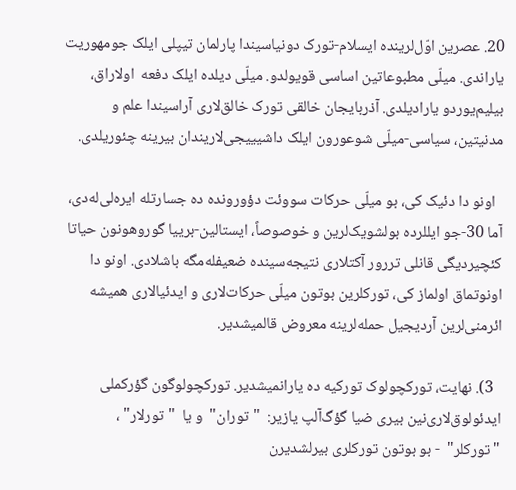20. عصرین اوّل‌لرینده ایسلام-تورک دونیاسیندا پارلمان تیپلی ایلک جومهوریت یاراندی. میلّی مطبوعاتین اساسی قویولدو. میلّی دیلده ایلک دفعه  اولاراق، بیلیم‌یوردو یارادیلدی. آذربایجان خالقی تورک خالق‌لاری آراسیندا علم و مدنیتین، سیاسی-میلّی شوعورون ایلک داشیییجی‌لاریندان بیرینه چئوریلدی.

  اونو دا دئیک کی، بو میلّی حرکات سووئت دؤورونده ده جسارتله ایره‌لی‌له‌دی، آما 30-جو ایللرده بولشویک‌لرین و خوصوصاً، ایستالین-برییا گوروهونون حیاتا کئچیردیگی قانلی تررور آکتلاری نتیجه‌سینده ضعیفله‌مگه باشلادی. اونو دا اونوتماق اولماز کی، تورکلرین بوتون میلّی حرکات‌لاری و ایدئیالاری همیشه ائرمنی‌لرین آردیجیل حمله‌لرینه معروض قالمیشدیر.

  3). نهایت، تورکچولوک تورکیه ده یارانمیشدیر. تورکچولوگون گؤرکملی ایدئولوق‌لاری‌نین بیری ضیا گؤگ‌آلپ یازیر:  "توران‌"  و یا  "تورلار‌" ،  "تورکلر‌"  - بو بوتون تورکلری بیرلشدیرن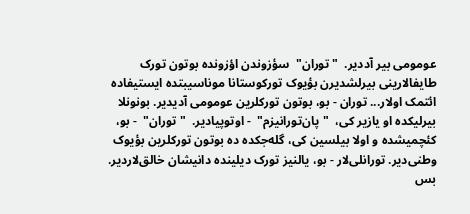عومومی بیر آددیر.  "توران"  سؤزوندن اؤزونده بوتون تورک طایفالارینی بیرلشدیرن بؤیوک تورکوستانا موناسیبتده ایستیفاده ائتمک اولار... توران - بو، بوتون تورکلرین عومومی آدیدیر. بونونلا بیرلیکده او یازیر کی،  "پان‌تورانیزم‌"  - اوتوپیادیر.  "توران‌"  - بو، کئچمیشده و اولا بیلسین کی، گله‌جکده ده بوتون تورکلرین بؤیوک وطنی‌دیر. تورانلی‌لار - بو، یالنیز تورک دیلینده دانیشان خالق‌لاردیر. بس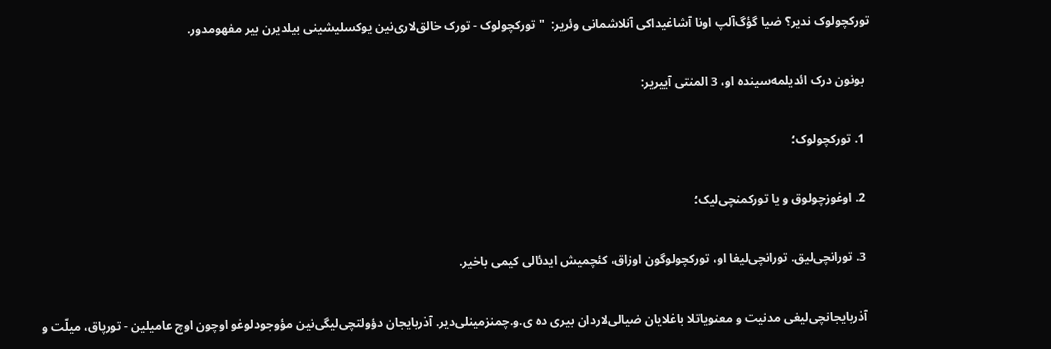تورکچولوک ندیر؟ ضیا گؤگ‌آلپ اونا آشاغیداکی آنلاشمانی وئریر:  "تورکچولوک - تورک خالق‌لاری‌نین یوکسلیشینی بیلدیرن بیر مفهومدور.

  بونون درک ائدیلمه‌سینده او، 3 المنتی آییریر:

  1. تورکچولوک؛

  2. اوغوزچولوق و یا تورکمنچی‌لیک؛

  3. تورانچی‌لیق. تورانچی‌لیغا او، تورکچولوگون اوزاق، کئچمیش ایدئالی کیمی باخیر.

  آذربایجانچی‌لیغی مدنیت و معنویاتلا باغلایان ضیالی‌لاردان بیری ده ی.و.چمنزمینلی‌دیر. آذربایجان دؤولتچی‌لیگی‌نین مؤوجودلوغو اوچون اوچ عامیلین - تورپاق، میلّت و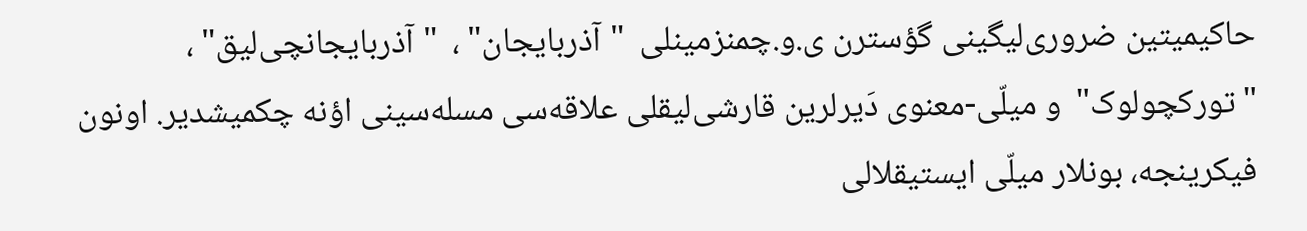حاکیمیتین ضروری‌لیگینی گؤسترن ی.و.چمنزمینلی  "آذربایجان‌" ،  "آذربایجانچی‌لیق‌" ،  "تورکچولوک‌"  و میلّی-معنوی دَیرلرین قارشی‌لیقلی علاقه‌سی مسله‌سینی اؤنه چکمیشدیر. اونون فیکرینجه، بونلار میلّی ایستیقلالی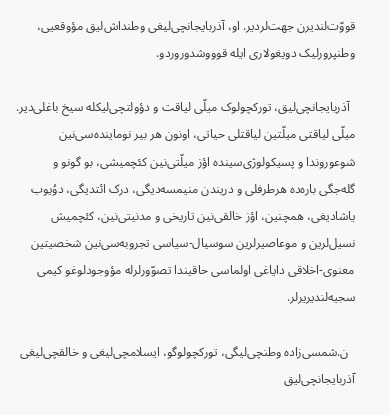قووّت‌لندیرن جهت‌لردیر. او، آذربایجانچی‌لیغی وطنداش‌لیق مؤوقعیی، وطنپرورلیک دویغولاری ایله قوووشدوروردو.

  آذربایجانچی‌لیق، تورکچولوک میلّی لیاقت و دؤولتچی‌لیکله سیخ باغلی‌دیر. میلّی لیاقتی میلّتین لیاقتلی حیاتی، اونون هر بیر نوماینده‌سی‌نین شوعوروندا و پسیکولوژی‌سینده اؤز میلّتی‌نین کئچمیشی، بو گونو و گله‌جگی باره‌ده هرطرفلی و دریندن منیمسه‌دیگی، درک ائتدیگی، دوُیوب یاشادیغی، همچنین، اؤز خالقی‌نین تاریخی و مدنیتی‌نین، کئچمیش نسیل‌لرین و موعاصیرلرین سوسیال-سیاسی تجروبه‌سی‌نین شخصیتین معنوی-اخلاقی دایاغی اولماسی حاقیندا تصوّورلرله مؤوجودلوغو کیمی سجیه‌لندیریرلر.

  ن.شمسی‌زاده وطنچی‌لیگی، تورکچولوگو، ایسلامچی‌لیغی و خالقچی‌لیغی آذربایجانچی‌لیق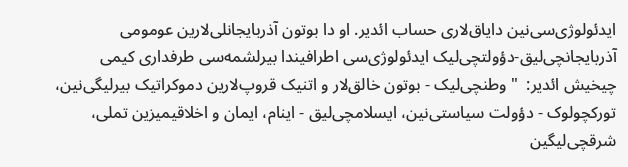ایدئولوژی‌سی‌نین دایاق‌لاری حساب ائدیر. او دا بوتون آذربایجانلی‌لارین عومومی آذربایجانچی‌لیق-دؤولتچی‌لیک ایدئولوژی‌سی اطرافیندا بیرلشمه‌سی طرفداری کیمی چیخیش ائدیر:  " وطنچی‌لیک - بوتون خالق‌لار و اتنیک قروپ‌لارین دموکراتیک بیرلیگی‌نین، تورکچولوک - دؤولت سیاستی‌نین، ایسلامچی‌لیق - اینام، ایمان و اخلاقیمیزین تملی، شرقچی‌لیگین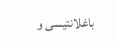باغلانتیسی و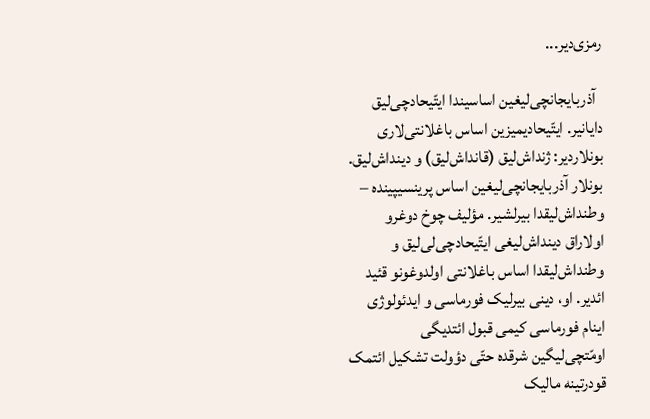رمزی‌دیر...

  آذربایجانچی‌لیغین اساسیندا ایتّیحادچی‌لیق دایانیر. ایتّیحادیمیزین اساس باغلانتی‌لاری بونلاردیر: ژنداش‌لیق (قانداش‌لیق) و دینداش‌لیق. بونلار آذربایجانچی‌لیغین اساس پرینسیپینده – وطنداش‌لیقدا بیرلشیر. مؤلیف چوخ دوغرو اولاراق دینداش‌لیغی ایتّیحادچی‌لی‌لیق و وطنداش‌لیقدا اساس باغلانتی اولدوغونو قئید ائدیر. او، دینی بیرلیک فورماسی و ایدئولوژی اینام فورماسی کیمی قبول ائتدیگی اومّتچی‌لیگین شرقده حتّی دؤولت تشکیل ائتمک قودرتینه مالیک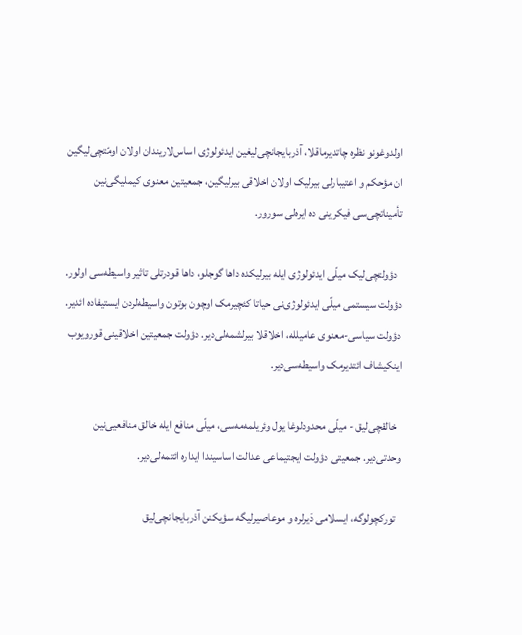اولدوغونو نظره چاتدیرماقلا، آذربایجانچی‌لیغین ایدئولوژی اساس‌لاریندان اولان اومّتچی‌لیگین ان مؤحکم و اعتیبارلی بیرلیک اولان اخلاقی بیرلیگین، جمعیتین معنوی کیملیگی‌نین تأمیناتچی‌سی فیکرینی ده ایره‌لی سورور.

  دؤولتچی‌لیک میلّی ایدئولوژی‌‌ ایله بیرلیکده داها گوجلو، داها قودرتلی تاثیر واسیطه‌سی اولور. دؤولت سیستمی میلّی ایدئولوژی‌نی حیاتا کئچیرمک اوچون بوتون واسیطه‌لردن ایستیفاده ائدیر. دؤولت سیاسی-معنوی عامیلله، اخلاقلا بیرلشمه‌لی‌دیر. دؤولت جمعیتین اخلاقینی قورویوب اینکیشاف ائتدیرمک واسیطه‌سی‌دیر.

  خالقچی‌لیق - میلّی محدودلوغا یول وئریلمه‌مه‌سی، میلّی منافع ایله خالق منافعیی‌نین وحدتی‌دیر. جمعیتی دؤولت ایجتیماعی عدالت اساسیندا ایداره ائتمه‌لی‌دیر.

  تورکچولوگه، ایسلامی دَیرلره و موعاصیرلیگه سؤیکنن آذربایجانچی‌لیق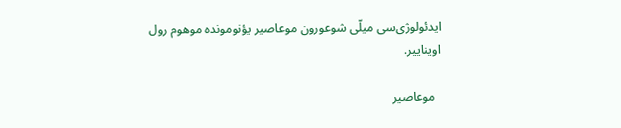ایدئولوژی‌سی میلّی شوعورون موعاصیر یؤنومونده موهوم رول اویناییر.

  موعاصیر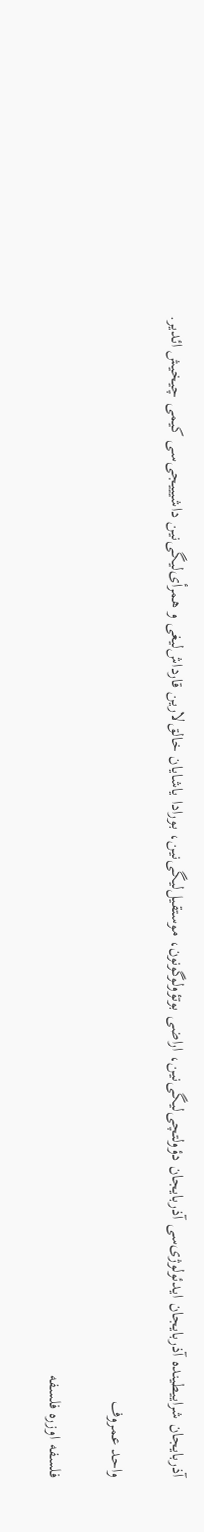آذربایجان شراییطینده آذربایجان ایدئولوژی‌سی آذربایجان دؤولتچی‌لیگی‌نین، اراضی بوتؤولوگونون، موستقیل‌لیگی‌نین، بورادا یاشایان خالق‌لارین قارداش‌لیغی و همرأی‌لیگی‌نین داشیییجی‌سی کیمی چیخیش ائدیر.

واحد عمروف

فلسفه اوزره فلسفه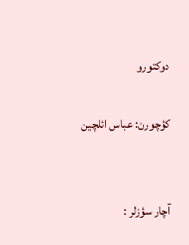دوکتورو

کؤچورن: عباس ائلچین


آچار سؤزلر :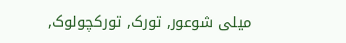میلی شوعور, تورک, تورکچولوک,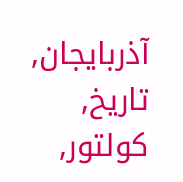آذربایجان, تاریخ, کولتور,